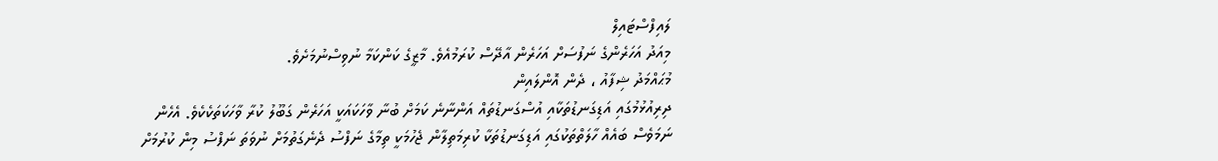ލައިފްސްޓައިލް
މިއަދު އަހަރެންގެ ނަފުސަށް އަހަރެން އާދޭސް ކުރަމުއެވެ. މާޒީގެ ކަންކަމާ ނުވިސްނުމަށެވެ.
މުޙައްމަދު ޝިފާއު ، ދެން އޮންލައިން
ދިރިއުޅުމުގައި އަޑިގަނޑުތަކާއި އުސްގަނޑުތައް އަންނާނެ ކަމަށް ބުނާ ވާހަކައަކީ އަހަރެން ގަބޫލު ކުރާ ވާހަކަތަކެކެވެ. އެހެން ނަމަވެސް ބައެއް ހާލަތްތަކުގައި އަޑިގަނޑުތަކާ ކުރިމަތިލާން ޖެހުމަކީ ތިމާގެ ނަފްސު ދެނެގަތުމަށް ނުވަތަ ނަފްސު މިން ކުރުމަށް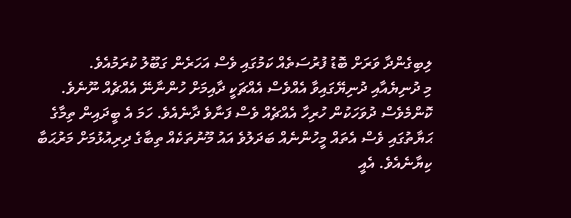ލިބިގެންދާ ވަރަށް ބޮޑު ފުރުސަތެއް ކަމުގައި ވެސް އަހަރެން ގަބޫލު ކުރަމުއެވެ.
މި ދުނިޔެއާއި ދުނިޔޭގައިވާ އެއްވެސް އެއްޗަކީ ދާއިމަށް ހުންނާނޭ އެއްޗެއް ނޫނެވެ. ކޮންމެވެސް ދުވަހަކުން ހުރިހާ އެއްޗެއް ވެސް ފަނާވެ ދާނެއެވެ. ހަމަ އެ ބީދައިން ތިމާގެ ޙަޔާތުގައި ވެސް އެތައް މީހުންނެއް ބަދަލުވެ އައު މޫނުތަކެއް ތިބާގެ ދިރިއުޅުމަށް މަރުޙަބާ ކިޔާނެއެވެ. އެއީ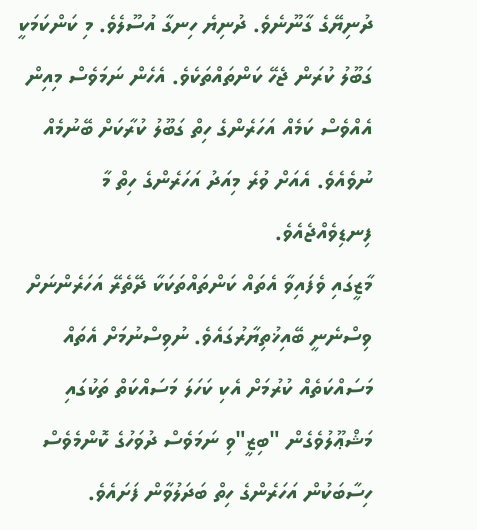ދުނިޔޭގެ ގާނޫނެވެ. ދުނިޔެ ހިނގާ އުސޫލެވެ. މި ކަންކަމަކީ ގަބޫލު ކުރަން ޖެހޭ ކަންތައްތަކެވެ. އެހެން ނަމަވެސް މިއިން އެއްވެސް ކަމެއް އަހަރެންގެ ހިތް ގަބޫލު ކުރާކަށް ބޭނުމެއް ނުވެއެވެ. އެއަށް ވުރެ މިއަދު އަހަރެންގެ ހިތް މާ ފިނޑިވެއްޖެއެވެ.
މާޒީގައި ވެފައިވާ އެތައް ކަންތައްތަކަކާ ދޭތެރޭ އަހަރެންނަށް ވިސްނެނީ ބޭއިޚުތިޔާރުގައެވެ. ނުވިސްނުމަށް އެތައް މަސައްކަތެއް ކުރުމަށް އެކި ކަހަލަ މަސައްކަތް ތަކުގައި މަޝްޢޫލުވެގެން "ބިޒީ"ވި ނަމަވެސް ދުވަހުގެ ކޮންމެވެސް ހިސާބަކުން އަހަރެންގެ ހިތް ބަދަލުވާން ފަށައެވެ.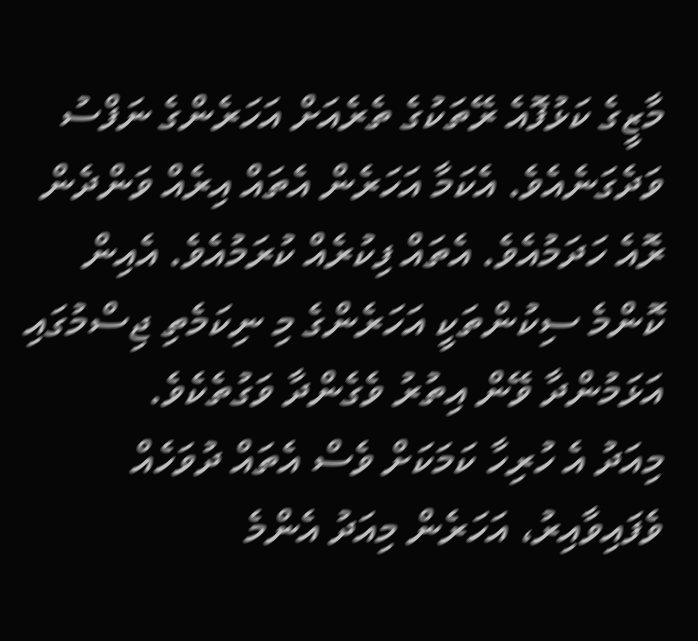މާޒީގެ ކަޅުފޮއެ ރޭތަކުގެ ތެރެއަށް އަހަރެންގެ ނަފްސު ވަދެގަނެއެވެ. އެކަމާ އަހަރެން އެތައް އިރެއް ވަންދެން ރޮއެ ހަދަމުއެވެ. އެތައް ފިކުރެއް ކުރަމުއެވެ. އެއިން ކޮންމެ ސިކުންތަކީ އަހަރެންގެ މި ނިކަމެތި ޖިސްމުގައި އަޅަމުންދާ ވޭން އިތުރު ވެގެންދާ ވަގުތެކެވެ.
މިއަދު އެ ހުރިހާ ކަމަކަށް ވެސް އެތައް ދުވަހެއް ވެފައިވާއިރު، އަހަރެން މިއަދު އެންމެ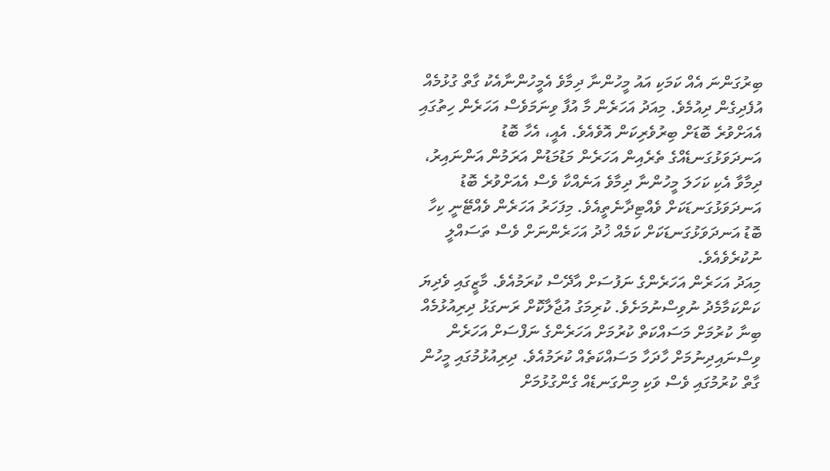ބިރުގަންނަ އެއް ކަމަކި އައު މީހުންނާ ދިމާވެ އެމީހުންނާއެކު ގާތް ގުޅުމެއް އުފެދިގެން ދިއުމެވެ. މިއަދު އަހަރެން މާ އުފާ ވިނަމަވެސް އަހަރެން ހިތުގައި އެއަށްވުރެ ބޮޑަށް ބިރުވެރިކަން އޮވެއެވެ. އެއީ، އެހާ ބޮޑު އަނދަވަޅުގަނޑެއްގެ ތެރެއިން އަހަރެން މަޑުމަޑުން އަރަމުން އަންނައިރު، ދިމާވާ އެކި ކަހަލަ މީހުންނާ ދިމާވެ އަނެއްކާ ވެސް އެއަށްވުރެ ބޮޑު އަނދަވަޅުގަނޑަކަށް ވެއްޓިދާނެތީއެވެ. މިފަހަރު އަހަރެން ވެއްޓޭނީ ކިހާ ބޮޑު އަނދަވަޅުގަނޑަކަށް ކަމެއް ޚުދު އަހަރެންނަށް ވެސް ތަސައްލީ ނުކުރެވެއެވެ.
މިއަދު އަހަރެން އަހަރެންގެ ނަފުސަށް އާދޭސް ކުރަމުއެވެ. މާޒީގައި ވެދިޔަ ކަންކަމާމެދު ނުވިސްނުމަށެވެ. ކުރިމަގު އުޖާލާކޮށް ރަނގަޅު ދިރިއުޅުމެއް ބިނާ ކުރުމަށް މަސައްކަތް ކުރުމަށް އަހަރެންގެ ނަފްސަށް އަހަރެން ވިސްނައިދިނުމަށް ހާދަހާ މަސައްކަތެއް ކުރަމުއެވެ. ދިރިއުޅުމުގައި މީހުން ގާތް ކުރުމުގައި ވެސް ވަކި މިންގަނޑެއް ގެންގުޅުމަށް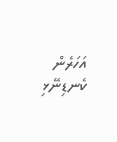އަހަރެން ކެނޑިނޭޅި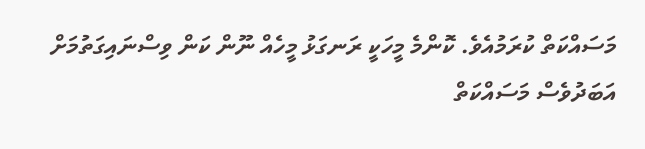މަސައްކަތް ކުރަމުއެވެ. ކޮންމެ މީހަކީ ރަނގަޅު މީހެއް ނޫން ކަން ވިސްނައިގަތުމަށް އަބަދުވެސް މަސައްކަތް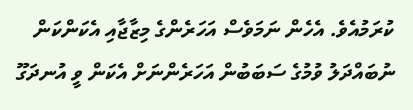ކުރަމުއެވެ. އެހެން ނަމަވެސް އަހަރެންގެ މިޒާޖާއި އެކަންކަން ނުބައްދަލު ވުމުގެ ސަބަބުން އަހަރެންނަށް އެކަން ވީ އުނދަގޫ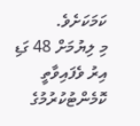ކަމަކަށެވެ.
މި ލިޔުމަށް 48 ގަޑި އިރު ވެފައިވާތީ ކޮމެންޓުކުރުމުގެ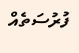ފުރުސަތެއް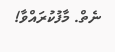ނެތް. މާފުކުރައްވާ!